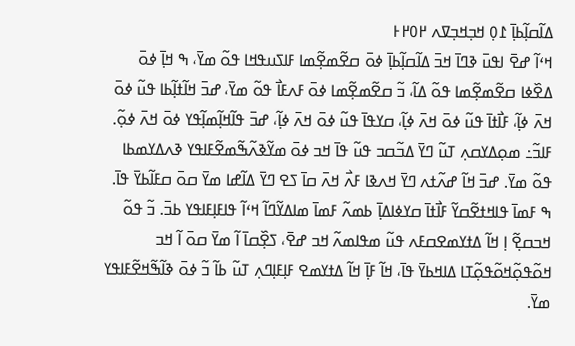ߡߊ߬ߛߊ߲߬ߕߊ߲߫ ߁߀߲ ߞߏ߲ߞߏ߲ߜߍ ߂߀߂߅
ߞߵߊ߬ ߝߐ߫ ߊߟߎ߫ ߢߣߊ߫ ߞߏ߫ ߡߊ߬ߛߊ߲߬ߕߊ߲߫ ߦߋ߫ ߛߐ߬ߘߐ߲߬ߘߊ ߓߊߖߎߟߞߊ ߟߋ߬ ߘߌ߫، ߒ ߞߊ߲߫ ߦߋ߫ ߡߐ߰ߦߊ ߛߐ߬ߘߐ߲߬ߘߊ ߟߋ߬ ߡߊ߬، ߏ߬ ߛߐ߬ߘߐ߲߬ߘߊ ߦߋ߫ ߓߍߓߊ߯ ߟߋ߬ ߘߌ߫، ߝߏ߫ ߞߊ߬ߙߊ߲߬ߕߊ ߟߎ߬ ߦߋ߫ ߞߍ߫ ߦߊ߲߬، ߓߊ߯ߙߊ߫ ߟߎ߬ ߦߋ߫ ߞߍ߫ ߦߊ߲߬، ߛߌߟߊ߫ ߟߎ߬ ߦߋ߫ ߞߍ߫ ߦߊ߲߬، ߝߏ߫ ߟߊ߬ߞߊ߲߬ߘߊ߲߬ߟߌ ߦߋ߫ ߞߍ߫ ߦߋ߲߬. ߓߊߏ߬߸ ߘߋ߲ߡߌߛߍ߲ ߠߎ߬ ߣߌ߫ ߡߏ߬ߛߏ ߟߎ߬ ߟߊ߫ ߞߏ ߦߋ߫ ߘߌ߬ߢߍ߬ߒ߬ߘߐ߬ߓߊߟߌ ߢߍߡߌߘߕߊ ߟߋ߬ ߘߌ߫. ߝߏ߫ ߞߊ߬ ߝߍ߬ߙߍ ߣߌ߫ ߞߍߢߊ ߓߍ߯ ߞߍ߫ ߛߊ߫ ߖߐ ߣߌ߫ ߡߊ߬ߝߊ ߘߌ߫ ߛߋ߫ ߛߓߊ߬ߕߌ߫ ߟߊ߫. ߒ ߓߘߊ߫ ߟߊߞߙߐ߬ߛߌ߬ ߓߊ߯ߙߊ߫ ߛߌߦߊߡߊ߲߫ ߕߘߍ߬ ߓߘߊ߫ ߘߊߡߌ߬ߣߊ߬ ߞߵߊ߬ ߟߊߓߊ߲ߓߊߟߌ ߕߏ߫. ߏ߬ ߟߋ߬ ߞߏߛߐ߲߬ ߊ߲ ߞߊ߬ ߡߙߌߘߐߛߓߍ ߟߎ߬ ߘߟߊߘߍ߬ ߞߏ ߝߐ߫، ߖߐ߲߰ߛߊ߫ ߊ߬ ߘߌ߫ ߛߋ߫ ߊ߬ ߞߏ ߞߋ߬ߟߋ߲߬ߞߋ߬ߟߋ߲߬ߠߊ ߡߊߞߕߌ߫ ߟߊ߫، ߞߊ߬ ߓߊ߲߫ ߞߊ߬ ߡߙߌߘߐ ߓߊ߲ߓߊ߲ߣߍ߲ ߠߎ߬ ߕߊ߬ ߏ߬ ߦߋ߫ ߢߊ߬ߒ߬ߞߐ߬ߓߊߟߌ ߘߌ߫.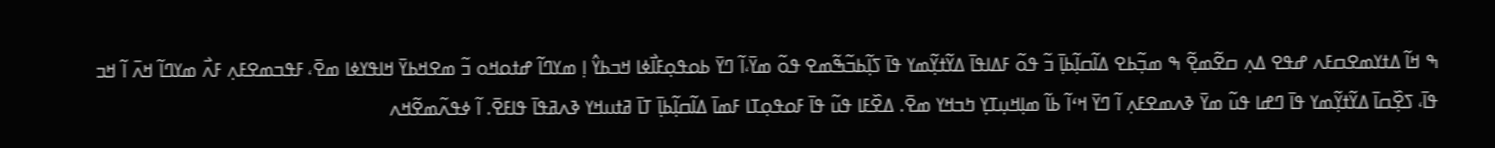ߒ ߞߊ߬ ߡߙߌߘߐߛߓߍ ߝߟߐ ߡߍ߲ ߛߐ߬ߘߐ߲߬ ߒ ߘߏ߲߬ߕߐ ߡߊ߬ߛߊ߲߬ߕߊ߲߫ ߏ߬ ߟߋ߬ ߓߡߊߟߊ߫ ߡߌ߬ߙߌ߲߬ߘߌ ߟߊ߫ ߖߊ߲߬ߕߏ߬ߒ߬ߘߐ ߟߋ߬ ߘߌ߫،ߊ߬ ߣߌ߫ ߕߋߟߋ߲ߓߊ߯ߦߊ ߞߏߕߌ߮ ߊ߲ ߘߌߣߊ߬ ߝߙߋߞߋ ߏ߬ ߘߐߞߕߌ߫ ߞߊߟߌߦߊ ߘߐ߫، ߓߟߏߘߐߓߍ߲ ߓߍ߯ ߘߌߣߊ߬ ߞߍ߫ ߊ߬ ߞߏ ߟߊ߫، ߖߐ߲߰ߛߊ߫ ߡߌ߬ߙߌ߲߬ߘߌ ߟߊ߫ ߣߝߊ ߟߎ߬ ߘߌ߫ ߢߍߘߐߓߍ߲ ߊ߬ ߣߌ߫ ߞߵߊ߬ ߕߊ߬ ߘߊ߲ߞߎ߲ߠߌ߲ ߤߏߞߌ ߘߐ߫. ߡߐ߰ߓߊ ߟߎ߬ ߟߊ߫ ߓߋߟߋ߲ߠߊ ߓߘߊ߫ ߡߊ߬ߛߊ߲߬ߕߊ߲߫ ߠߊ߫ ߥߙߎߞߌ ߢߍߥߟߊ߫ ߟߊߓߐ߫. ߊ߬ ߦߟߍ߬ߘߐ߬ߞߍ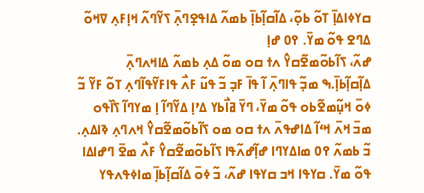ߛߌߦߊߡߊ߲߫ ߠߋ߬ ߕߋ߲߬، ߡߊ߬ߛߊ߲߬ߕߊ߲߫ ߕߘߍ߬ ߡߊߟߐ߲ߣߍ߲߫ ߖߌ߬ߣߍ߬ ߞߊ߲ߓߍ߲ ߜߞߋ߬ ߡߣߐ ߟߋ߬ ߘߌ߫. ߉߀ ߝߊ߲
ߝߍ߬، ߖߊ߬ߕߋ߬ߘߐ߬ߛߌ߮ ߍߙ ߛߋ ߘߋ߬ ߡߍ߲ ߕߘߍ߬ ߡߊߞߍߣߍ߲߫ ߡߊ߲߬ߛߊ߲߬ߕߊ߲߫.ߒ ߘߏ߲߬ ߟߊߣߍ߲߫ ߊ߬ ߟߊ߫ ߓߏ߲ ߏ߬ ߟߎ߬ ߓߍ߯ ߟߊߓߌ߬ߟߊ߬ߣߍ߲ ߠߋ߬ ߓߌ߬ ߏ߬ ߦߋ߫ ߞߎ߲߬ߘߐ߬ߕߋ ߟߋ߬ ߘߌ߫، ߣߌ߫ ߥߊ߯ߕߌ ߡߴߊ߲ ߡߌ߬ߣߊ߬ ߊ߲ ߘߌߣߊ߬ ߖߊ߰ߟߋ ߘߏ߫ ߞߍ߫ ߞߵߊ߬ ߡߊߝߟߍ߫ ߍߙ ߛߋ ߘߋ ߖߊ߬ߕߋ߬ߘߐ߬ߛߌ߮ ߞߍߣߍ߲ ߢߊߡߍ߲. ߏ߬ ߕߘߍ߬ ߉߀ ߘߊߡߌߣߊ ߝߊ߲߬ߝߍ߬ߟߊ ߖߊ߬ߕߋ߬ߘߐ߬ߛߌ߮ ߓߍ߯ ߘߐ߫ ߣߝߊߡߊ ߟߋ߬ ߘߌ߫. ߛߌߟߊ ߞߏ ߛߌߟߊ ߝߍ߬، ߏ߬ ߦߋ߫ ߡߊ߬ߛߊ߲߬ߕߊ߲߫ ߘߊߦߟߍߟߌ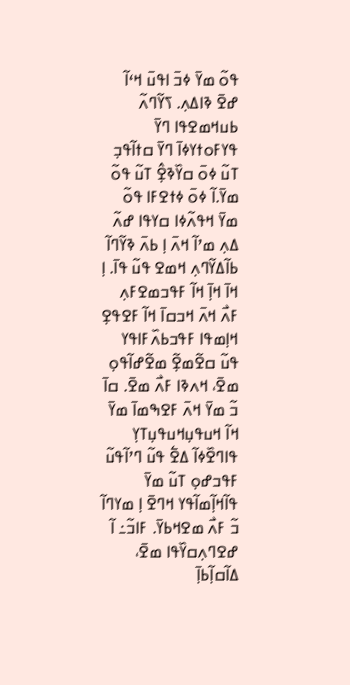ߟߋ߬ ߘߌ߫ ߦߏ߫ ߊߟߎ߫ ߞߵߊ߬ ߝߐ߫ ߢߊߡߍ߲. ߖߌ߬ߣߍ߬ ߕߎߞߘߐߟߊ ߣߌ߫ ߟߌߓߋߙߌߦߊ߫ ߣߌ߫ ߛߙߊ߬ߟߏ߲ ߠߎ߬ ߦߋ߫ ߛߌ߰ߢߐ߲߮ ߠߎ߬ ߟߋ߬ ߘߌ߫.ߊ߬ ߦߋ߫ ߦߙߐߓߊ ߟߋ߬ ߘߌ߫ ߞߟߍ߬ߦߊ ߛߌߟߊ ߝߍ߬ ߡߍ߲ ߘߴߊ߬ ߞߍ߫ ߊ߲ ߕߍ߫ ߢߌ߬ߣߊ߬ ߕߊ߬ߡߌ߬ߣߍ߲ ߞߘߐ ߟߎ߬ ߟߊ߫. ߊ߲ ߞߊ߫ ߞߊ߲߫ ߞߊ߬ ߓߟߏߘߐߓߍ߲ ߓߍ߯ ߞߍ߫ ߞߏߛߊ߫ ߞߊ߬ ߓߐߟߐ߲ ߞߊ߲ߘߟߊ ߓߟߏߕߍ߰ߓߊߟߌ ߟߎ߬ ߛߐ߬ߘߐ߲߬ ߘߐ߬ߝߊ߬ߟߋ߲ ߘߐ߫، ߞߍߢߊ ߓߍ߯ ߘߐ߫. ߛߊ߫ ߏ߬ ߘߌ߫ ߞߍ߫ ߓߐߒߘߊ߫ ߘߌ߫ ߞߊ߬ ߞߎߟߎ߲ߞߎߟߎ߲ߠߌ߲ ߟߊߣߐ߰ߦߊ߬ ߡߐ߱ ߟߎ߬ ߣߴߊ߬ߟߎ߬ ߓߟߏߝߋ߲ ߠߎ߬ ߘߌ߫ ߟߊ߬ߞߊ߲߬ߘߊ߬ߟߌ ߞߣߐ߫ ߊ߲ ߘߌߣߊ߬ ߏ߬ ߓߍ߯ ߘߐߞߕߌ߫. ߓߊߏ߬߸ ߊ߬ ߝߐߣߍ߲ߛߌ߰ߟߊ ߘߐ߫، ߡߊ߬ߛߊ߲߬ߕߊ߲߫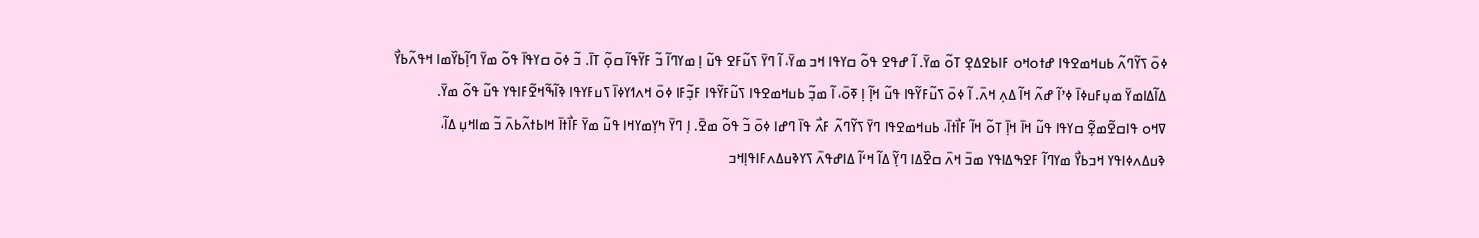ߦߋ߫ ߖߌ߬ߣߍ߬ ߕߎߞߘߐߟߊ ߝߙߋߞߋ ߓߊߕߐߡߐ߲ ߠߋ߬ ߘߌ߫. ߊ߬ ߝߟߐ ߟߋ߬ ߛߌߟߊ ߞߏ ߘߌ߫، ߊ߬ ߣߌ߫ ߖߎ߬ߓߐ ߟߎ߬ ߊ߲ ߘߌߣߊ߬ ߏ߬ ߓߌ߬ߟߊ߬ ߛߋ߲߬ ߠߊ߫. ߏ߬ ߦߋ߫ ߛߌߟߊ߫ ߟߋ߬ ߘߌ߫ ߣߊ߲߬ߕߌ߰ߘߊ ߞߟߍ߬ߕߌ߯ ߡߊ߬ߡߊߘߌ߫ ߘߎ߲ߓߎߦߊ߫ ߦߴߊ߬ ߝߍ߬ ߞߊ߬ ߡߍ߲ ߞߍ߫. ߊ߬ ߦߋ߫ ߖߎ߬ߓߌ߬ߟߊ ߟߎ߬ ߞߊ߲߬ ߊ߲ ߧߋ߫، ߊ߬ ߘߏ߲߬ ߕߎߞߘߐߟߊ ߖߎ߬ߓߌ߬ߟߊ ߓߏ߲߬ߓߊ ߦߋ߫ ߞߍߗߌߦߊ߫ ߖߎߓߌߟߊ ߢߊ߬ߒ߬ߞߐ߬ߓߊߟߌ ߟߎ߬ ߟߋ߬ ߘߌ߫.
ߜߞߋ ߟߊߛߐ߬ߘߐ߲߬ ߛߌߟߊ ߟߎ߬ ߞߊ߫ ߞߊ߲߫ ߠߋ߬ ߞߊ߬ ߓߊ߯ߙߊ߫، ߕߎߞߘߐߟߊ ߣߌ߫ ߖߌ߬ߣߍ߬ ߓߍ߯ ߟߊ߫ ߣߝߊ ߦߋ߫ ߏ߬ ߟߋ߬ ߘߐ߫. ߊ߲ ߣߌ߫ ߤߌ߲ߘߌߞߊ ߟߎ߬ ߘߌ߫ ߓߊ߯ߙߊ߫ ߞߊߕߙߍ߬ߕߍ߫ ߏ߬ ߘߊߞߎ߲ ߡߊ߬، ߢߎߡߍߦߊߟߌ ߞߏߕߌ߯ ߘߌߣߊ߬ ߓߐߒߡߊߟߌ ߘߏ߫ ߞߍ߫ ߛߐ߰ߡߊ ߣߌ߲߬ ߡߊ߬ ߞߵߊ߬ ߡߊߝߟߍ߫ ߖߌߢߎߡߍߓߊߟߊ߲ߞߏ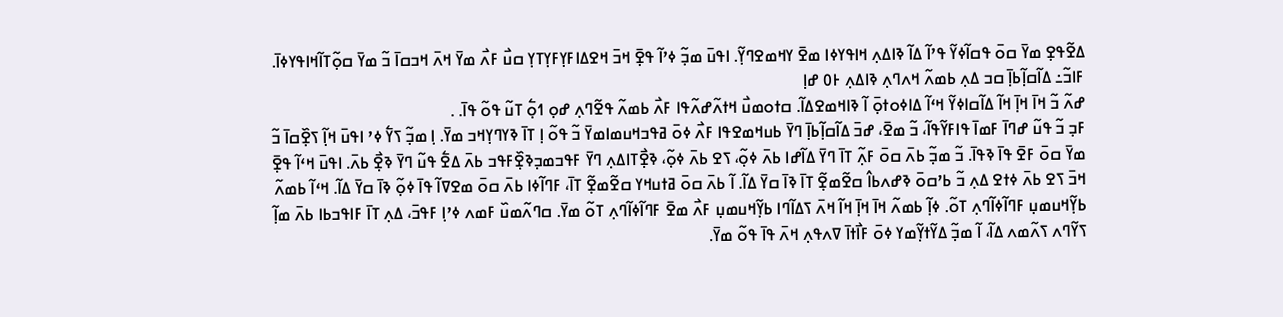ߡߐ߬ߟߐ߲ ߘߌ߫ ߛߋ߫ ߟߛߊ߬ߦߌ߬ ߟߴߊ߬ ߡߊ߬ ߢߊߡߍ߲ ߞߊߟߌߦߊ ߘߐ߫ ߌߞߘߐߣߌ߲߬. ߊߟߎ߫ ߘߏ߲߬ ߦߴߊ߬ ߟߐ߲߫ ߞߏ߫ ߞߐߡߊߓߌ߲ߓߌ߲ߠߌ߲ ߛߎ߯ ߓߍ߯ ߘߌ߫ ߞߍ߫ ߞߏߛߊ߫ ߏ߬ ߘߌ߫ ߛߋ߲߬ߠߊ߬ߞߊߟߌߦߊ߫. ߓߊߏ߬߸ ߡߊ߬ߛߊ߲߬ߕߊ߲߫ ߛߏ ߡߍ߲ ߕߘߍ߬ ߞߍߣߍ߲ ߢߊߡߍ߲ ߅߀ ߝߊ߲
ߝߍ߬ ߏ߬ ߞߊ߫ ߞߊ߲߫ ߞߊ߬ ߡߊ߬ߛߊߦߌ߬ ߞߵߊ߬ ߡߊߦߋߙߋ߲߫ ߊ߬ ߢߊߞߘߐߡߊ߬. ߛߙߋߘߎ߯ ߞߙߍ߬ߝߍ߬ߟߊ ߓߍ߯ ߕߘߍ߬ ߟߐ߬ߣߍ߲ ߝߋ߲ ߗߋ߲߱ ߠߎ߬ ߟߋ߬ ߟߊ߫. .
ߓߏ߲ ߏ߬ ߟߎ߬ ߝߣߊ߫ ߓߘߊ߫ ߟߊߓߌ߬ߟߊ߬، ߏ߬ ߘߐ߫، ߝߏ߫ ߡߊ߬ߛߊ߲߬ߕߊ߲߫ ߣߌ߫ ߕߎߞߘߐߟߊ ߓߍ߯ ߦߋ߫ ߥߟߏߞߎߘߊߘߌ߫ ߏ߬ ߟߋ߬ ߊ߲ ߠߊ߫ ߢߌߣߌ߲ߞߏ ߘߌ߫. ߊ߲ ߘߏ߲߬ ߖߌ߱ ߦߴ ߊߟߎ߫ ߞߊ߲߬ ߖߐ߲߰ߛߊ߫ ߏ߬ ߘߌ߫ ߛߋ߫ ߓߐ߫ ߟߊ߫ ߢߟߊ߫. ߏ߬ ߘߏ߲߬ ߕߍ߫ ߛߋ߫ ߓߍ߲߬ ߠߊ߫ ߣߌ߫ ߡߊ߬ߝߊ ߕߍ߫ ߦߋ߲߬، ߖߐ ߕߍ߫ ߦߋ߲߬، ߢߐ߲߯ߠߊߡߍ߲ ߣߌ߫ ߓߟߏߘߏ߲ߢߐ߲߰ߓߟߏ ߕߍ߫ ߡߐ߱ ߟߎ߬ ߣߌ߫ ߢߐ߲߯ ߕߍ߫. ߊߟߎ߫ ߞߵߊ߬ ߟߐ߲߫ ߞߏ߫ ߖߐ ߕߍ߫ ߦߙߐ ߡߍ߲ ߏ߬ ߕߴߛߋ߫ ߢߝߍߕߊ߮ ߛߐ߬ߘߐ߲߬ ߠߊ߫ ߢߊ߫ ߛߌ߫ ߡߊ߬. ߊ߬ ߕߍ߫ ߛߋ߫ ߥߙߎߞߌ ߛߐ߬ߘߐ߲߬ ߠߊ߫، ߓߣߊ߬ߦߊ ߕߍ߫ ߛߋ߫ ߘߐߜߊ߬ ߟߊ߫ ߦߋ߲߬ ߢߊ߫ ߛߌ߫ ߡߊ߬. ߞߵߊ߬ ߕߘߍ߬ ߕߌ߲߬ߞߎߘߎ߲ ߓߣߊ߬ߦߊ߬ߣߍ߲ ߠߋ߬. ߦߊ߲߬ ߕߘߍ߬ ߞߊ߫ ߞߊ߲߫ ߞߊ߬ ߞߍ߫ ߖߡߊ߬ߣߊ ߕߌ߲߬ߞߎߘߎ߲ ߓߍ߯ ߘߐ߫ ߓߣߊ߬ߦߊ߬ߣߍ߲ ߠߋ߬ ߘߌ߫. ߛߣߍ߬ߘߎ߰ ߓߘߍ ߦߴߊ߲ ߓߟߏ߫، ߡߍ߲ ߠߊ߫ ߓߊߟߏߕߊ ߕߍ߫ ߘߊ߲߬ ߖߌ߬ߣߍ ߖߍ߬ߘߍ ߡߊ߬، ߊ߬ ߘߏ߲߬ ߡߌ߬ߙߌ߲߬ߘߌ ߦߋ߫ ߓߊ߯ߙߊ߫ ߜߍߟߍ߲ ߞߍ߫ ߟߊ߫ ߟߋ߬ ߘߌ߫.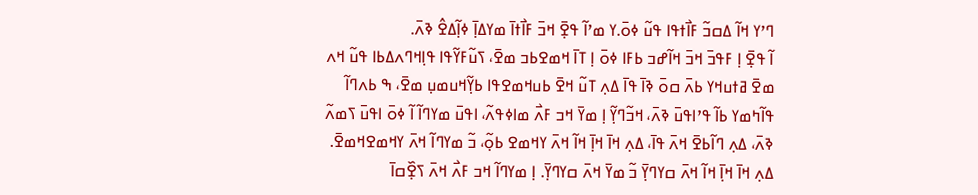ߣߴߌ ߞߊ߬ ߡߛߏ߬ ߓߊ߯ߙߟߊ ߟߎ߬ ߦߋ߫.ߌ ߘߴߊ߬ ߟߐ߲߫ ߞߏ߫ ߓߊ߯ߙߊ߫ ߘߌߡߊ߲߫ ߦߊ߲߬ߡߐ߮ ߢߍ߫.
ߊ߬ ߟߐ߲߫ ߊ߲ ߓߟߏ߫ ߞߏ߫ ߞߊ߬ߝߏ ߕߓߊ ߦߋ߫ ߊ߲ ߠߊ߫ ߞߘߐߕߏ ߘߐ߫، ߖߎ߬ߓߌ߬ߟߊ ߟߊ߲ߞߣߍߡߕߊ ߟߎ߬ ߞߍ ߘߐ߫ ߥߙߎߞߌ ߕߍ߫ ߛߋ߫ ߢߊ߫ ߟߊ߫ ߡߍ߲ ߠߎ߬ ߞߐ߫ ߕߎߞߘߐߟߊ ߕߌ߲߬ߞߎߘߎ߲ ߘߐ߫، ߒ ߕߍߣߊ߬ ߟߊ߬ߤߘߌ ߕߊ߬ ߟߴߊߟߎ߫ ߢߍ߫، ߞߏ߬ߣߌ߲߬ ߊ߲ ߘߌ߫ ߞߏ ߓߍ߯ ߘߊߦߟߍ߬، ߊߟߎ߫ ߘߌߣߊ߬ ߊ߬ ߦߋ߫ ߊߟߎ߫ ߖߘߍ߬ ߢߍ߫، ߡߍ߲ ߣߊ߬ߕߐ߫ ߞߍ߫ ߟߊ߫، ߡߍ߲ ߞߊ߫ ߞߊ߲߫ ߞߊ߬ ߞߍ߫ ߌߞߘߐ ߕߋ߲߬، ߏ߬ ߘߌߣߊ߬ ߞߍ߫ ߌߞߘߐߞߘߐ߫.
ߡߍ߲ ߞߊ߫ ߞߊ߲߫ ߞߊ߬ ߞߍ߫ ߛߌߣߌ߲߫ ߏ߬ ߘߌ߫ ߞߍ߫ ߛߌߣߌ߲߫. ߊ߲ ߘߌߣߊ߬ ߞߏ ߓߍ߯ ߞߍ߫ ߖߐ߲߰ߛߊ߫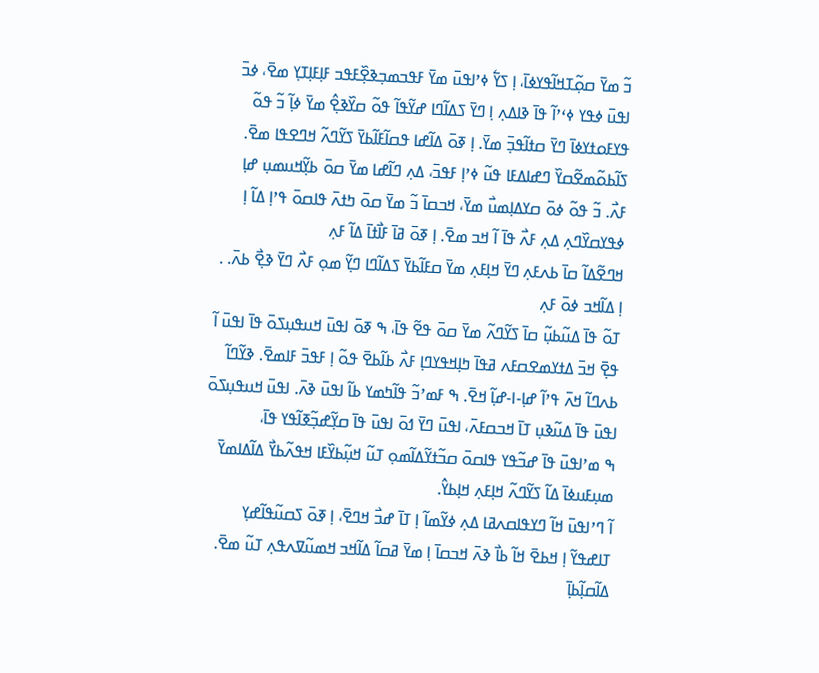ߏ߬ ߘߌ߫ ߛߋ߲߬ߠߞߊ߬ߟߌߦߊ߫، ߊ߲ ߖߌ߱ ߦߴߊߟߎ߫ ߘߌ߫ ߓߟߏߘߏ߲ߢߐ߲߰ߓߟߏ ߓߊ߲ߓߊ߲ߠߌ߲ ߘߐ߫، ߦߏ߫ ߊߟߎ߫ ߦߟߌ ߦߵߴߊ߬ ߟߊ߫ ߢߊߡߍ߲ ߊ߲ ߣߌ߫ ߖߡߊ߬ߣߊ ߝߌ߬ߟߊ߬ ߟߋ߬ ߛߌ߰ߢߐ߲߮ ߘߌ߫ ߦߊ߲߬ ߏ߬ ߟߋ߬ ߟߌߓߋߙߌߦߊ߫ ߣߌ߫ ߛߙߊ߬ߟߏ߲߫ ߘߌ߫. ߊ߲ ߧߋ߫ ߡߊ߬ߝߊ ߟߛߊ߬ߓߊ߬ߕߌ߫ ߖߌ߬ߣߍ߬ ߞߣߐߟߊ ߘߐ߫. ߖߊ߬ߕߋ߬ߘߐ߬ߛߌ߰ ߣߝߊߡߓߊ ߟߎ߬ ߦߴߊ߲ ߓߟߏ߫، ߡߍ߲ ߣߊ߬ߝߊ ߘߌ߫ ߛߋ߫ ߕߌ߲߬ߞߎߘߎ߲ ߝߊ߲
ߓߍ߯. ߏ߬ ߟߋ߬ ߦߋ߫ ߛߌߡߊ߲ߘߎ߯ ߘߌ߫، ߞߏߛߊ߫ ߏ߬ ߘߌ߫ ߛߋ߫ ߤߙߍ߫ ߟߊߛߋ߫ ߟߴߊ߲ ߡߊ߬ ߊ߲ ߦߟߌߛߌ߰ߣߍ߲ ߡߍ߲ ߓߍ߯ ߟߊ߫ ߊ߬ ߞߏ ߘߐ߫. ߊ߲ ߧߋ߫ ߥߊ߫ ߓߊ߯ߙߊ߫ ߡߊ߬ ߓߍ߲
ߞߣߐ߬ߡߊ߬ ߛߊ߫ ߕߍߓߍ߲ ߣߌ߫ ߞߊ߲ߓߍ߲ ߘߌ߫ ߛߓߊ߬ߕߌ߫ ߖߡߊ߬ߣߊ ߣߌ߲߬ ߘߋ߲ ߓߍ߯ ߣߌ߫ ߢߐ߲߯ ߕߍ߫. .
ߊ߲ ߡߊ߬ߞߏ ߦߋ߫ ߓߍ߲
ߠߋ߬ ߟߊ߫ ߡߎ߬ߕߎ߲߬ ߛߊ߫ ߖߌ߬ߣߍ߬ ߘߌ߫ ߛߋ߫ ߟߐ߬ ߟߊ߫، ߒ ߧߋ߫ ߊߟߎ߫ ߞߎߟߎ߲ߖߋ߫ ߟߊ߫ ߊߟߎ߫ ߊ߬ ߟߐ߲߫ ߞߏ߫ ߡߙߌߘߐߛߓߍ ߥߟߊ߫ ߤߊ߲ߞߟߌߣߊ߲ ߓߍ߯ ߕߊ߬ߕߐ߫ ߟߋ߬ ߊ߲ ߓߟߏ߫ ߓߊߘߐ߫. ߢߌ߬ߣߊ߬ ߕߍߣߊ߬ ߞߍ߫ ߟߴߊ߬ ߝߊ߲-ߊ-ߝߊ߲߬ ߞߐ߫. ߒ ߓߘߴߏ߬ ߟߊ߬ߤߘߌ ߕߊ߬ ߊߟߎ߫ ߢߍ߫. ߊߟߎ߫ ߞߎߟߎ߲ߖߋ߫ ߊߟߎ߫ ߟߊ߫ ߡߎ߬ߢߎ߲ ߠߊ߫ ߞߏߛߓߍ߫، ߊߟߎ߫ ߣߌ߫ ߗߋ߫ ߊߟߎ߫ ߟߊ߫ ߛߌ߲߬ߝߏ߲߬ߧߊ߬ߟߌ ߟߊ߫،
ߒ ߘߴߊߟߎ߫ ߟߊ߫ ߝߏ߬ߟߌ ߟߊߛߋ߫ ߛߏ߬ߙߌ߬ߡߊ߬ߘߋ߲ ߠߎ߬ ߞߎ߲߬ߕߌ߰ߓߊ ߞߟߍ߬ߕߌ߯ ߡߊ߬ߡߊߘߌ߫ ߘߎ߲ߓߎߦߊ߫ ߡߊ߬ ߖߌ߬ߣߍ߬ ߞߊ߲ߓߍ߲ ߞߊ߲ߕߌ߮.
ߊ߬ ߣߴߊߟߎ߫ ߞߊ߬ ߣߌߟߊߛߍߥߊ ߡߍ߲ ߦߌ߬ߘߊ߬ ߊ߲ ߠߊ߫ ߝߏ߯ ߞߣߐ߫، ߊ߲ ߧߋ߫ ߖߛߎ߬ߟߊ߬ߝߌ߲ ߠߊߝߟߌ߬ ߊ߲ ߞߕߐ߫ ߞߊ߬ ߕߊ߯ ߢߍ߫ ߞߏߛߊ߫ ߊ߲ ߘߌ߫ ߥߛߊ߬ ߡߊ߬ߞߏ ߞߘߎ߬ߜߍߟߍ߲ ߠߎ߬ ߘߐ߫. ߡߊ߬ߛߊ߲߬ߕߊ߲߫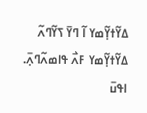ߡߌ߬ߙߌ߲߬ߘߌ ߊ߬ ߣߌ߫ ߖߌ߬ߣߍ߬ ߡߌ߬ߙߌ߲߬ߘߌ ߓߍ߯ ߟߊߘߍ߬ߣߍ߲߫.
ߊߟߎ߫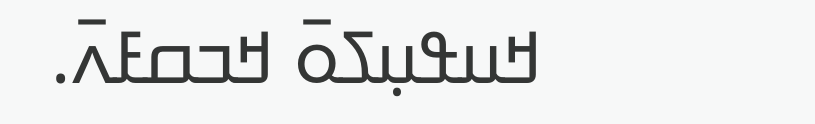ߞߎߟߎ߲ߖߋ߫ ߞߏߛߓߍ߫.